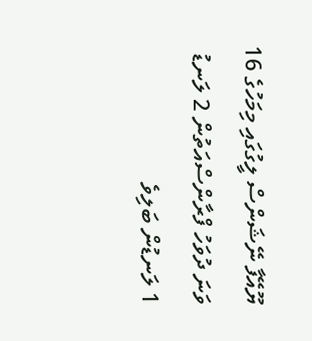ޔޫއޭފާ ނޭޝަންސް ލީގުގައި މިމަހުގެ 16 ވަނަ ދުވަހު ފްރާންސްއަތުން 2 ލަނޑު 1 ލަނޑުން ބަލިވެ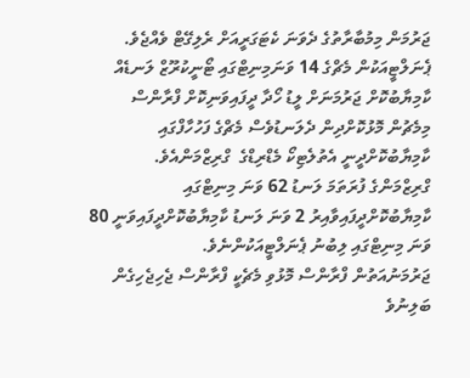ޖަރުމަން މިމުބާރާތުގެ ދެވަނަ ކެޓަގަރީއަށް ރެލިގޭޓް ވެއްޖެވެ.
ޕެނަލްޓީއަކުން މެޗްގެ 14 ވަނަމިނިޓްގައި ޓޯނީކުރޫޒް ލަނޑެއް ކާމިޔާބުކޮށް ޖަރުމަނަށް ލީޑު ހޯދާ ދީފައިވަނިކޮށް ފްރާންސް މިމެޗުން މޮޅުކޮށްދިން ދެލަނޑުވެސް މެޗްގެ ފަހުހާފްގައި ކާމިޔާބުކޮށްދީނީ އެތުލެޓިކޯ މެޑްރިޑްގެ  ގްރިޒްމަންއެވެ.
ގްރިޒްމަންގެ ފުރަތަމަ ލަނޑު 62 ވަނަ މިނިޓްގައި ކާމިޔާބުކޮށްދީފައިވާއިރު 2 ވަނަ ލަނޑު ކާމިޔާބުކޮށްދީފައިވަނީ 80 ވަނަ މިނިޓްގައި ލިބުނު ޕެނަލްޓީއަކުންނެވެ.
ޖަރުމަނުއަތުން ފްރާންސް މޮޅުވި މެޗެކީ ފްރާންސް ޖެހިޖެހިގެން ބަލިނުވެ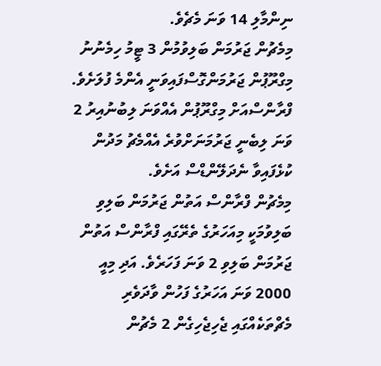ނިންމާލި 14 ވަނަ މެޗެވެ.
މިމެޗުން ޖަރުމަން ބަލިވުމުން 3 ޓީމު ހިމެނުނު މިގްރޫޕުން ޖަރުމަންގޮސްފައިވަނީ އެންމެ ފުލަށެވެ. ފްރާންސްއަށް މިގްރޫޕުން އެއްވަނަ ލިބުނުއިރު 2 ވަނަ ލިބެނީ ޖަރުމަނަށްވުރެ އެއްމެޗު މަދުން ކުޅެފައިވާ ނެދަލޭންޑްސް އަށެވެ.
މިމެޗުން ފްރާންސް އަތުން ޖަރުމަން ބަލިވި ބަލިވުމަކީ މިއަހަރުގެ ތެރޭގައި ފްރާންސް އަތުން ޖަރުމަން ބަލިވި 2 ވަނަ ފަހަރެވެ. އަދި މިއީ 2000 ވަނަ އަހަރުގެ ފަހުން ވާދަވެރި މެޗްތަކެއްގައި ޖެހިޖެހިގެން 2 މެޗުން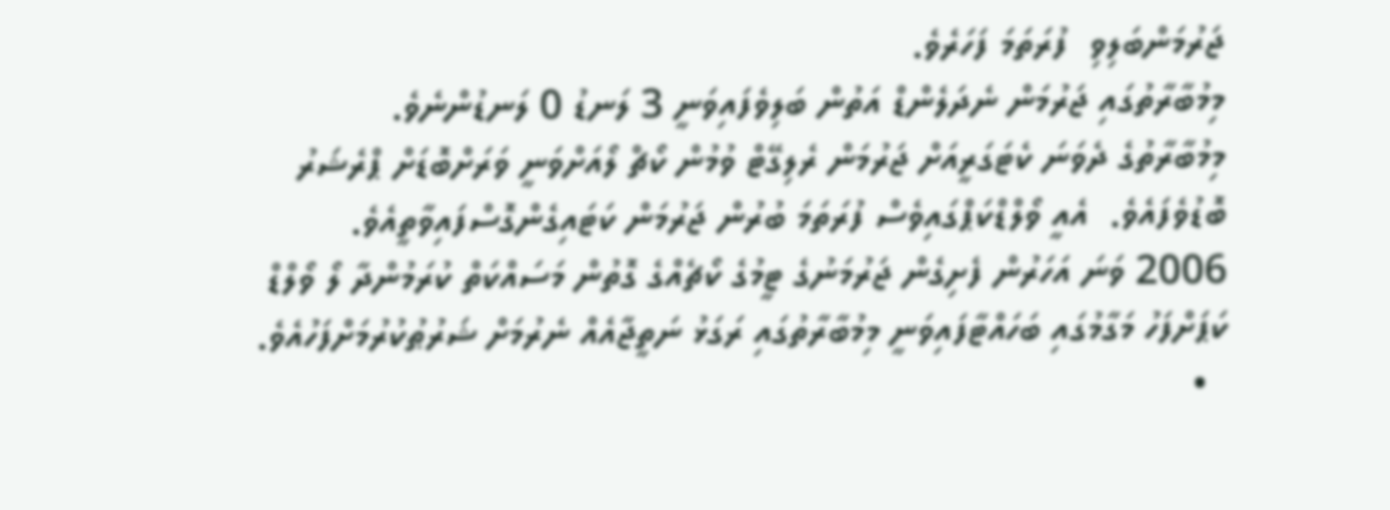ޖަރުމަންބަލިވި  ފުރަތަމަ ފަހަރެވެ.
މިމުބާރާތުގައި ޖަރުމަން ނެދަލެންޑް އަތުން ބަލިވެފައިވަނީ 3 ލަނޑު 0 ލަނޑުންނެވެ.
މިމުބާރާތުގެ ދެވަނަ ކެޓަގަރީއަށް ޖަރުމަން ރެލިގޭޓް ވުމުން ކޯޗް ލޯއަށްވަނީ ވަރަށްބޮޑަށް ޕްރެޝަރު ބޮޑުވެފައެވެ.  އެއީ ވޯލްޑްކަޕްގައިވެސް ފުރަތަމަ ބުރުން ޖަރުމަން ކަޓައިގެންގޮސްފައިވާތީއެވެ.
2006 ވަނަ އަހަރުން ފެށިގެން ޖަރުމަނުގެ ޓީމުގެ ކޯޗެއްގެ ގޮތުން މަސައްކަތް ކުރަމުންދާ ލޯ ވޯލްޑް ކަޕަށްފަހު މަގާމުގައި ބަހައްޓާފައިވަނީ މިމުބާރާތުގައި ރަގަޅު ނަތީޖާއެއް ނެރުމަށް ޝަރުޠުކުރުމަށްފަހުއެވެ.
  •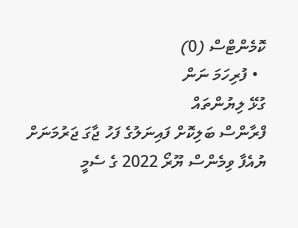ކޮމެންޓްސް (0)
  • ފުރިހަމަ ނަން
ގުޅޭ ލިޔުންތައް
ފްރާންސް ބަލިކޮށް ފައިނަލުގެ ފަހު ޖާގަ ޖަރުމަނަށް
ޔުއެފާ ވިމެންސް ޔޫރޯ 2022 ގެ ސެމީ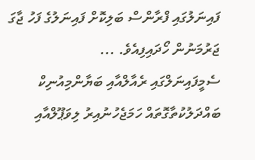ފައިނަލުގައި ފްރާންސް ބަލިކޮށް ފައިނަލުގެ ފަހު ޖާގަ ޖަރުމަނުން ހޯދައިފިއެވެ. ...
ސެމީފައިނަލްގައި ރެއާލްއާއި ބަޔާންމިއުނިކް ބައްދަލުކުތާގޮތައް ހަމަޖެހުނުއިރު ލިވަޕޫލްއާއި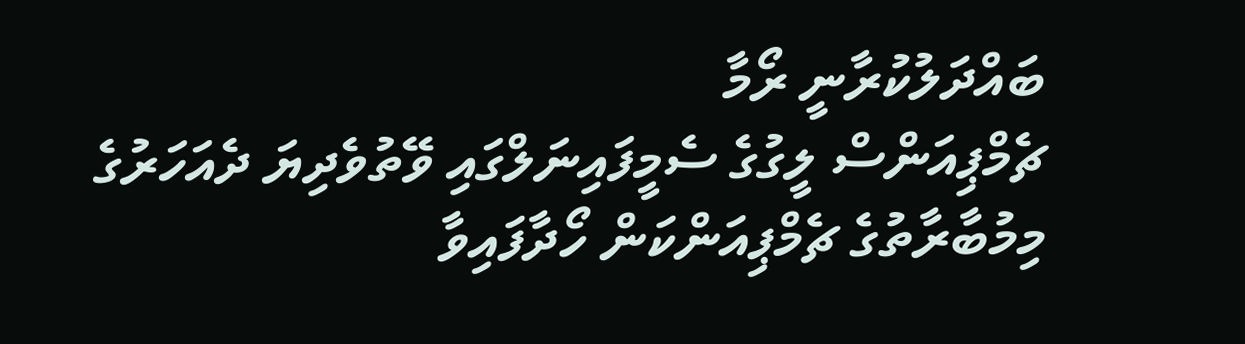ބައްދަލުކުރާނީ ރޯމާ
ޗެމްޕިއަންސް ލީގުގެ ސެމީފައިނަލްގައި ވޭތުވެދިޔަ ދެއަހަރުގެ މިމުބާރާތުގެ ޗެމްޕިއަންކަން ހޯދާފައިވާ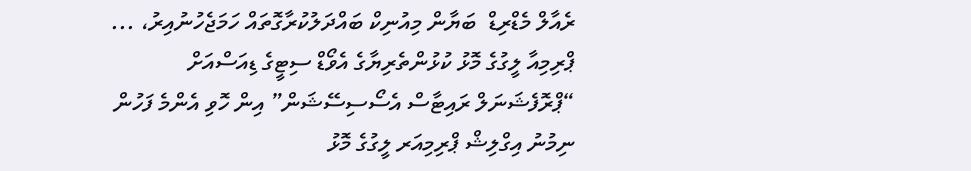ރެއާލް މެޑްރިޑް  ބަޔާން މިއުނިކް ބައްދަލުކުރާގޮތައް ހަމަޖެހުނުއިރު، ...
ޕްރިމިއާ ލީގުގެ މޮޅު ކުޅުންތެރިޔާގެ އެވޯޑް ސިޓީގެ ޑިއަސްއަށް
“ޕްރޮފެޝަނަލް ރައިޓާސް އެސޯސިސޭޝަން” އިން ހޮވި އެންމެ ފަހުން ނިމުނު އިގްލިޝް ޕްރިމިއަރ ލީގުގެ މޮޅު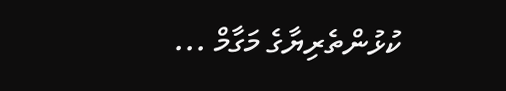ކުޅުންތެރިޔާގެ މަގާމް ...